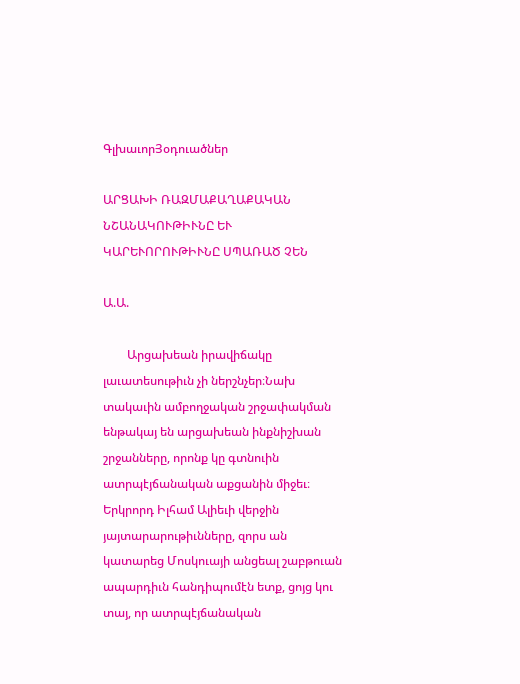ԳլխաւորՅօդուածներ

ԱՐՑԱԽԻ ՌԱԶՄԱՔԱՂԱՔԱԿԱՆ ՆՇԱՆԱԿՈՒԹԻՒՆԸ ԵՒ ԿԱՐԵՒՈՐՈՒԹԻՒՆԸ ՍՊԱՌԱԾ ՉԵՆ

Ա.Ա.

        Արցախեան իրավիճակը լաւատեսութիւն չի ներշնչեր։Նախ տակաւին ամբողջական շրջափակման ենթակայ են արցախեան ինքնիշխան շրջանները, որոնք կը գտնուին ատրպէյճանական աքցանին միջեւ։ Երկրորդ Իլհամ Ալիեւի վերջին յայտարարութիւնները, զորս ան կատարեց Մոսկուայի անցեալ շաբթուան ապարդիւն հանդիպումէն ետք, ցոյց կու տայ, որ ատրպէյճանական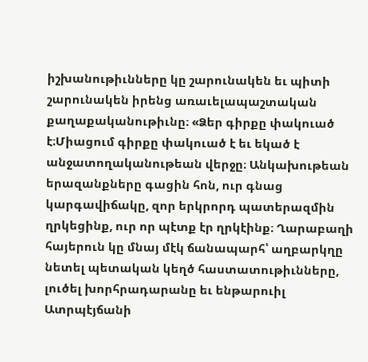իշխանութիւնները կը շարունակեն եւ պիտի շարունակեն իրենց առաւելապաշտական քաղաքականութիւնը։ «Ձեր գիրքը փակուած է։Միացում գիրքը փակուած է եւ եկած է անջատողականութեան վերջը։ Անկախութեան երազանքները գացին հոն, ուր գնաց կարգավիճակը, զոր երկրորդ պատերազմին ղրկեցինք, ուր որ պէտք էր ղրկէինք։ Ղարաբաղի հայերուն կը մնայ մէկ ճանապարհ՝ աղբարկղը նետել պետական կեղծ հաստատութիւնները, լուծել խորհրադարանը եւ ենթարուիլ Ատրպէյճանի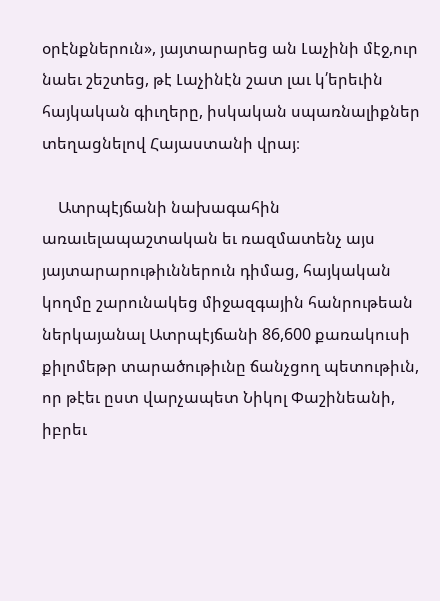օրէնքներուն», յայտարարեց ան Լաչինի մէջ,ուր նաեւ շեշտեց, թէ Լաչինէն շատ լաւ կ՛երեւին հայկական գիւղերը, իսկական սպառնալիքներ տեղացնելով Հայաստանի վրայ։

    Ատրպէյճանի նախագահին առաւելապաշտական եւ ռազմատենչ այս յայտարարութիւններուն դիմաց, հայկական կողմը շարունակեց միջազգային հանրութեան ներկայանալ Ատրպէյճանի 86,600 քառակուսի քիլոմեթր տարածութիւնը ճանչցող պետութիւն, որ թէեւ ըստ վարչապետ Նիկոլ Փաշինեանի, իբրեւ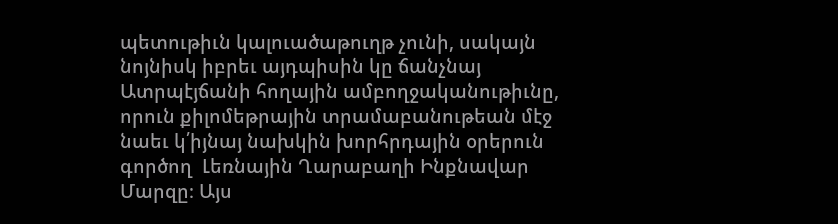պետութիւն կալուածաթուղթ չունի, սակայն նոյնիսկ իբրեւ այդպիսին կը ճանչնայ Ատրպէյճանի հողային ամբողջականութիւնը, որուն քիլոմեթրային տրամաբանութեան մէջ նաեւ կ՛իյնայ նախկին խորհրդային օրերուն գործող  Լեռնային Ղարաբաղի Ինքնավար Մարզը։ Այս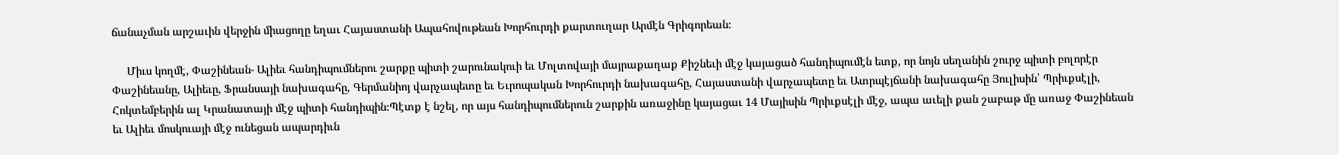ճանաչման արշաւին վերջին միացողը եղաւ Հայաստանի Ապահովութեան Խորհուրդի քարտուղար Արմէն Գրիգորեան։

     Միւս կողմէ, Փաշինեան- Ալիեւ հանդիպումներու շարքը պիտի շարունակուի եւ Մոլտովայի մայրաքաղաք Քիշնեւի մէջ կայացած հանդիպումէն ետք, որ նոյն սեղանին շուրջ պիտի բոլորէր Փաշինեանը, Ալիեւը, Ֆրանսայի նախագահը, Գերմանիոյ վարչապետը եւ Եւրոպական Խորհուրդի նախագահը, Հայաստանի վարչապետը եւ Ատրպէյճանի նախագահը Յուլիսին՝ Պրիւքսէլի, Հոկտեմբերին ալ Կրանատայի մէջ պիտի հանդիպին։Պէտք է նշել, որ այս հանդիպումներուն շարքին առաջինը կայացաւ 14 Մայիսին Պրիւքսէլի մէջ, ապա աւելի քան շաբաթ մը առաջ Փաշինեան եւ Ալիեւ մոսկուայի մէջ ունեցան ապարդիւն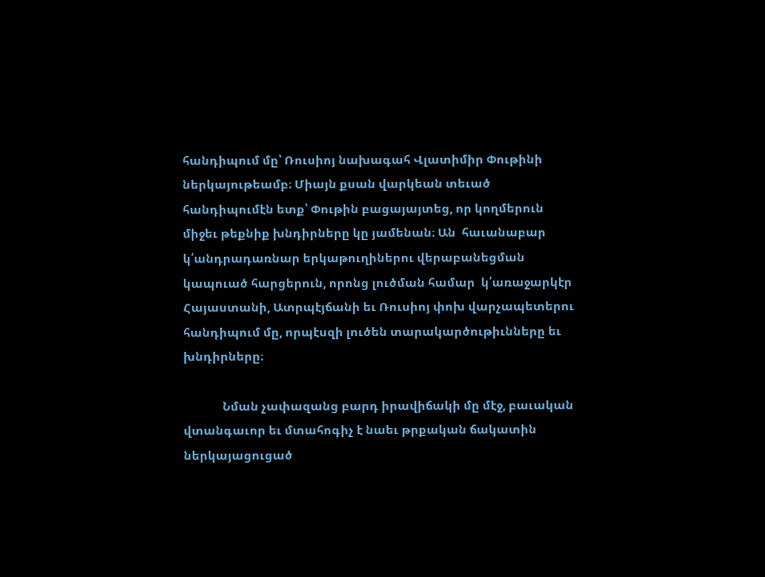հանդիպում մը՝ Ռուսիոյ նախագահ Վլատիմիր Փութինի ներկայութեամբ։ Միայն քսան վարկեան տեւած հանդիպումէն ետք՝ Փութին բացայայտեց, որ կողմերուն միջեւ թեքնիք խնդիրները կը յամենան։ Ան  հաւանաբար կ՛անդրադառնար երկաթուղիներու վերաբանեցման կապուած հարցերուն, որոնց լուծման համար  կ՛առաջարկէր Հայաստանի, Ատրպէյճանի եւ Ռուսիոյ փոխ վարչապետերու հանդիպում մը, որպէսզի լուծեն տարակարծութիւնները եւ խնդիրները։

             Նման չափազանց բարդ իրավիճակի մը մէջ, բաւական վտանգաւոր եւ մտահոգիչ է նաեւ թրքական ճակատին ներկայացուցած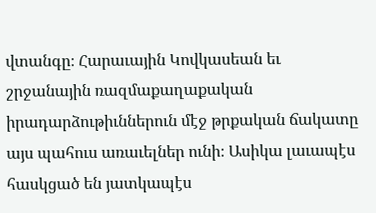վտանգը։ Հարաւային Կովկասեան եւ շրջանային ռազմաքաղաքական իրադարձութիւններուն մէջ թրքական ճակատը այս պահուս առաւելներ ունի։ Ասիկա լաւապէս հասկցած են յատկապէս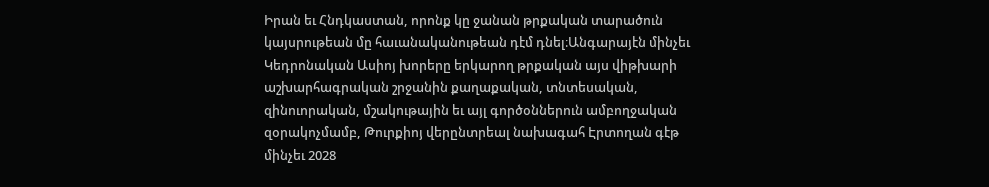Իրան եւ Հնդկաստան, որոնք կը ջանան թրքական տարածուն կայսրութեան մը հաւանականութեան դէմ դնել։Անգարայէն մինչեւ Կեդրոնական Ասիոյ խորերը երկարող թրքական այս վիթխարի աշխարհագրական շրջանին քաղաքական, տնտեսական, զինուորական, մշակութային եւ այլ գործօններուն ամբողջական զօրակոչմամբ, Թուրքիոյ վերընտրեալ նախագահ Էրտողան գէթ մինչեւ 2028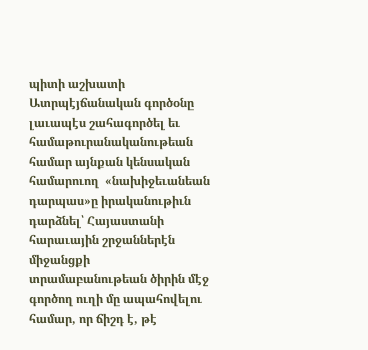պիտի աշխատի Ատրպէյճանական գործօնը լաւապէս շահագործել եւ համաթուրանականութեան համար այնքան կենսական համարուող  «նախիջեւանեան դարպաս»ը իրականութիւն դարձնել՝ Հայաստանի հարաւային շրջաններէն միջանցքի տրամաբանութեան ծիրին մէջ գործող ուղի մը ապահովելու համար, որ ճիշդ է, թէ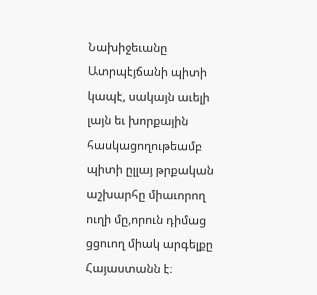Նախիջեւանը Ատրպէյճանի պիտի կապէ, սակայն աւելի լայն եւ խորքային հասկացողութեամբ պիտի ըլլայ թրքական աշխարհը միաւորող ուղի մը,որուն դիմաց ցցուող միակ արգելքը Հայաստանն է։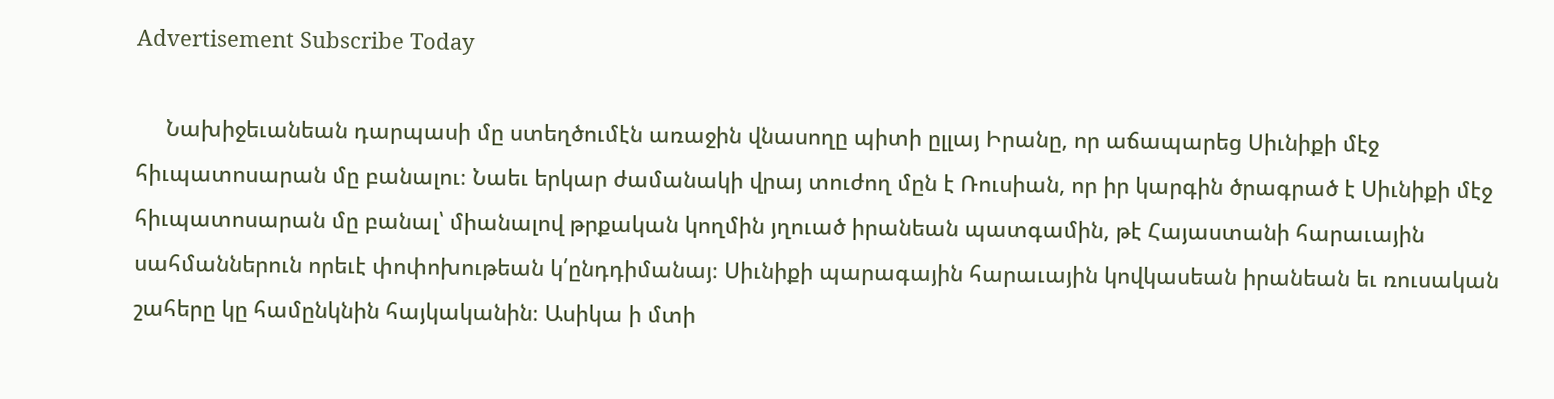Advertisement Subscribe Today

     Նախիջեւանեան դարպասի մը ստեղծումէն առաջին վնասողը պիտի ըլլայ Իրանը, որ աճապարեց Սիւնիքի մէջ հիւպատոսարան մը բանալու։ Նաեւ երկար ժամանակի վրայ տուժող մըն է Ռուսիան, որ իր կարգին ծրագրած է Սիւնիքի մէջ հիւպատոսարան մը բանալ՝ միանալով թրքական կողմին յղուած իրանեան պատգամին, թէ Հայաստանի հարաւային սահմաններուն որեւէ փոփոխութեան կ՛ընդդիմանայ։ Սիւնիքի պարագային հարաւային կովկասեան իրանեան եւ ռուսական շահերը կը համընկնին հայկականին։ Ասիկա ի մտի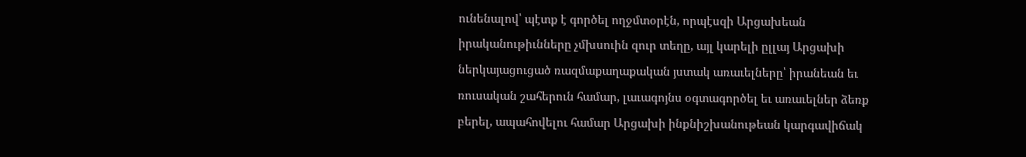ունենալով՝ պէտք է գործել ողջմտօրէն, որպէսզի Արցախեան իրականութիւնները չմխսուին զուր տեղը, այլ կարելի ըլլայ Արցախի ներկայացուցած ռազմաքաղաքական յստակ առաւելները՝ իրանեան եւ ռուսական շահերուն համար, լաւագոյնս օգտագործել եւ առաւելներ ձեռք բերել, ապահովելու համար Արցախի ինքնիշխանութեան կարգավիճակ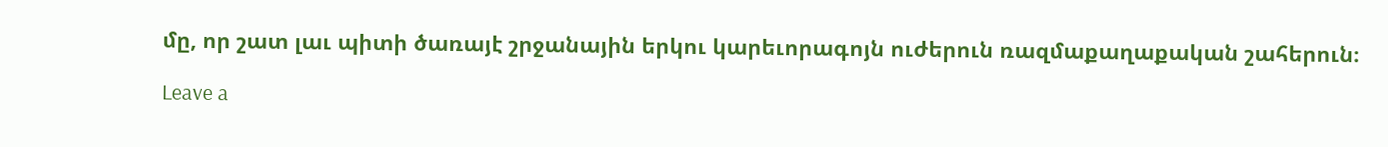մը, որ շատ լաւ պիտի ծառայէ շրջանային երկու կարեւորագոյն ուժերուն ռազմաքաղաքական շահերուն։

Leave a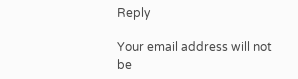Reply

Your email address will not be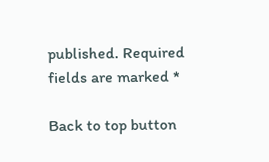published. Required fields are marked *

Back to top button